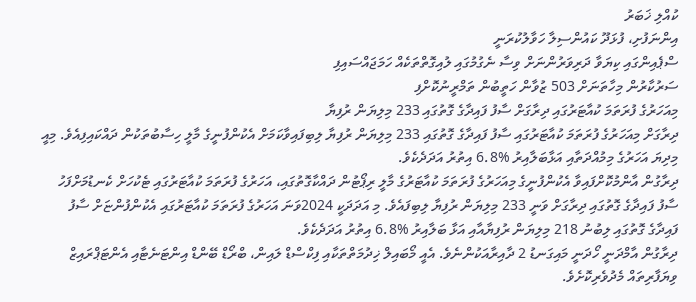ކުއްލި ޚަބަރު
އިންނަފުށި، ފުޅަދޫ ކައުންސިލާ ހަވާލުކުރަނީ
ސްޕެއިންގައި ކިޔަވާ ދަރިވަރުންނަށް ވިސާ ނެގުމުގައި ލުއިގޮތްތަކެއް ހަމަޖައްސައިފި
ސަރުކާރުން މިހާތަނަށް 503 ޒުވާން ހަތީބުން ތަމްރީނުކޮށްފި
މިއަހަރުގެ ފުރަތަމަ ކުއާޓަރުގައި ދިރާގަށް ސާފު ފައިދާގެ ގޮތުގައި 233 މިލިޔަން ރުފިޔާ
ދިރާގަށް މިއަހަރުގެ ފުރަތަމަ ކުއާޓަރުގައި ސާފު ފައިދާގެ ގޮތުގައި 233 މިލިޔަން ރުފިޔާ ލިބިފައިވާކަމަށް އެކުންފުނީގެ މާލީ ހިސާބުތަކުން ދައްކައިފިއެވެ. މިއީ މިދިޔަ އަހަރުގެ މިމުއްދަތާއި އަޅާބަލާއިރު %6.8 އިތުރު އަދަދެކެވެ.
ދިރާގުން އާންމުކޮށްފައިވާ އެކުންފުނީގެ މިއަހަރުގެ ފުރަތަމަ ކުއާޓަރުގެ މާލީ ރިޕޯޓުން ދައްކާގޮތުގައި، އަހަރުގެ ފުރަތަމަ ކުއާޓަރުގައި ޓެކުހަށް ކެނޑުމަށްފަހު ސާފު ފައިދާގެ ގޮތުގައި ދިރާގަށް ވަނީ 233 މިލިޔަން ރުފިޔާ ލިބިފައެވެ. މި އަދަދަކީ 2024ވަނަ އަހަރުގެ ފުރަތަމަ ކުއާޓަރުގައި އެކުންފުންޏަށް ސާފު ފައިދާގެ ގޮތުގައި ލިބުނު 218 މިލިޔަން ރުފިޔާއާއި އަޅާ ބަލާއިރު %6.8 އިތުރު އަދަދެކެވެ.
ދިރާގުން އާމްދަނީ ހޯދަނީ މައިގަނޑު 2 ދާއިރާއަކުންނެވެ. އެއީ މޯބައިލް ޚިދުމަތްތަކާއި ފިކްސްޑް ލައިން، ބްރޯޑް ބޭންޑް އިންޓަނެޓާއި އެންޓަޕްރައިޒް ވިޔަފާރިތައް މެދުވެރިކޮށެވެ.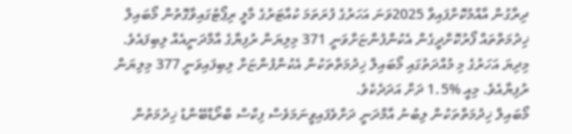ދިރާގުން އާއްމުކޮށްފައިވާ 2025ވަނަ އަހަރުގެ ފުރަތަމަ ކުއާޓަރުގެ މާލީ ރިޕޯޓުގައިވާގޮތުން މޯބައިލް ޚިދުމަތްތައް ފޯރުކޮށްދީގެން އެކުންފުންޏަށްވަނީ 371 މިލިޔަން ރުފިޔާގެ އާމްދަނީއެއް ލިބިފައެވެ. މިދިޔަ އަހަރުގެ މި މުއްދަތުގައި މޯބައިލް ޚިދުމަތްތަކުން އެކުންފުންޏަށް ލިބިފައިވަނީ 377 މިލިޔަން ރުފިޔާއެވެ. މިއީ %1.5 ދަށް އަދަދެކެވެ.
މޯބައިލް ޚިދުމަތްތަކުން ލިބުނު އާމްދަނީ ދަށްވެފައިވީނަމަވެސް ފިކްސް ބްރޯޑްބޭންޑު ޚިދުމަތުން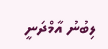ލިބުނު އާމްދަނީ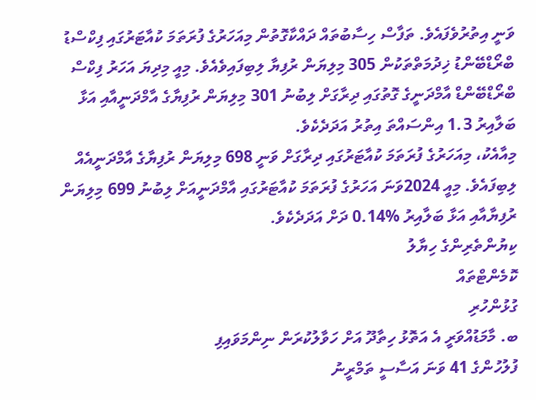ވަނީ އިތުރުވެފައެވެ. ތަފާސް ހިސާބުތައް ދައްކާގޮތުން މިއަހަރުގެ ފުރަތަމަ ކުއާޓަރުގައި ފިކްސްޑު ބްރޯޑްބޭންޑު ޚިދުމަތްތަކުން 305 މިލިޔަން ރުފިޔާ ލިބިފައިވެއެވެ. މިއީ މިދިޔަ އަހަރު ފިކްސް ބްރޯޑްބޭންޑް އާމްދަނީގެ ގޮތުގައި ދިރާގަށް ލިބުނު 301 މިލިޔަން ރުފިޔާގެ އާމްދަނީއާއި އަޅާ ބަލާއިރު 1.3 އިންސައްތަ އިތުރު އަދަދެކެވެ.
މިއާއެކު، މިއަހަރުގެ ފުރަތަމަ ކުއާޓަރުގައި ދިރާގަށް ވަނީ 698 މިލިޔަން ރުފިޔާގެ އާމްދަނީއެއް ލިބިފައެވެ. މިއީ 2024ވަނަ އަހަރުގެ ފުރަތަމަ ކުއާޓަރުގައި އާމްދަނީއަށް ލިބުނު 699 މިލިޔަން ރުފިޔާއާއި އަޅާ ބަލާއިރު %0.14 ދަށް އަދަދެކެވެ.
ކިޔުންތެރިންގެ ހިޔާލު
ކޮމެންޓްތައް
ގުޅުންހުރި
ބ. މާމަޑުއްވަރީ އެ އަތޮޅު ހިތާދޫ އަށް ހަވާލުކުރަން ނިންމަވައިފި
ފުލުހުންގެ 41 ވަނަ އަސާސީ ތަމްރީނު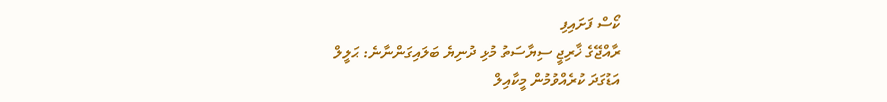ކޯސް ފަށައިފި
ރާއްޖޭގެ ޚާރިޖީ ސިޔާސަތު މުޅި ދުނިޔެ ބަލައިގަންނާނެ: ޙަލީލް
އަޑުގަދަ ކުރެއްވުމުން މީކާއިލް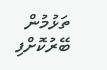ތަޅުމުން ބޭރުކޮށްފި